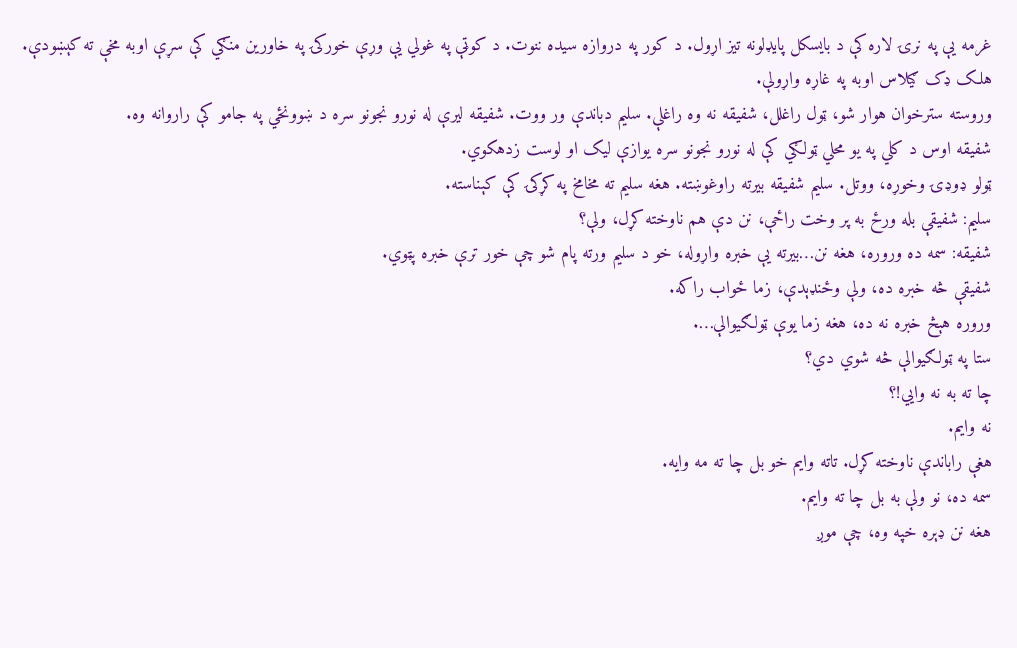غرمه یې په نرۍ لاره کې د بایسکل پایډلونه تیز اړول. د کور په دروازه سیده ننوت. د کوټې په غولي یې وړې خورکۍ په خاورین منګي کې سړې اوبه مخې ته کېښودې. هلک ډک ګیلاس اوبه په غاړه واړولې.
وروسته سترخوان هوار شو، ټول راغلل، شفیقه نه وه راغلې. سلیم دباندې ور ووت. شفیقه لیرې له نورو نجونو سره د ښوونځي په جامو کې راروانه وه.
شفیقه اوس د کلي په یو محلي ټولګي کې له نورو نجونو سره یوازې لیک او لوست زدهکوي.
ټولو ډوډۍ وخوړه، ووتل. سلیم شفیقه بیرته راوغوښته. هغه سلیم ته مخامخ په کړکۍ کې کېناسته.
سلیم: شفیقې بله ورځ به پر وخت راځې، نن دې هم ناوخته کړل، ولې؟
شفیقه: سمه ده وروره، هغه نن…بیرته یې خبره واړوله، خو د سلیم ورته پام شو چې خور ترې خبره پټوي.
شفیقې څه خبره ده، ولې وځنډېدې، زما ځواب راکه.
وروره هېڅ خبره نه ده، هغه زما یوې ټولګیوالې….
ستا په ټولګیوالې څه شوي دي؟
چا ته به نه وایي!؟
نه وایم.
هغې راباندې ناوخته کړل. تاته وایم خو بل چا ته مه وایه.
سمه ده، نو ولې به بل چا ته وایم.
هغه نن ډېره خپه وه، چې موږ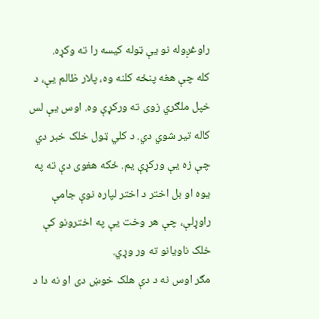راوغږوله نو یې ټوله کیسه را ته وکړه.
کله چې هغه پنځه کلنه وه، پلار ظالم یې، د خپل ملګري زوی ته ورکړې وه. اوس یې لس کاله تیر شوي دي. د کلي ټول خلک خبر دي چې زه یې ورکړې یم. ځکه هغوی دې ته په یوه او بل اختر د اختر لپاره نوې جامې راوړلې، چې هر وخت یې په اخترونو کې خلک ناویانو ته ور وړي.
مګر اوس نه د دې هلک خوښ دی او نه دا د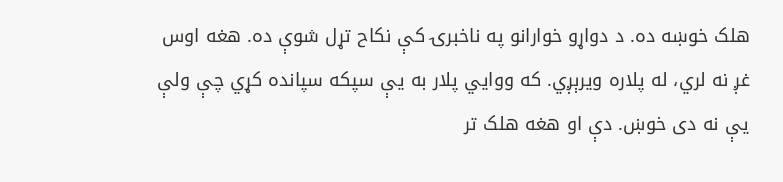هلک خوښه ده. د دواړو خوارانو په ناخبرۍ کې نکاح تړل شوې ده. هغه اوس غږ نه لري، له پلاره ویرېږي. که ووايي پلار به یې سپکه سپانده کړي چې ولې یې نه دی خوښ. دې او هغه هلک تر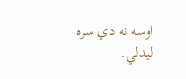اوسه نه دي سره لیدلي.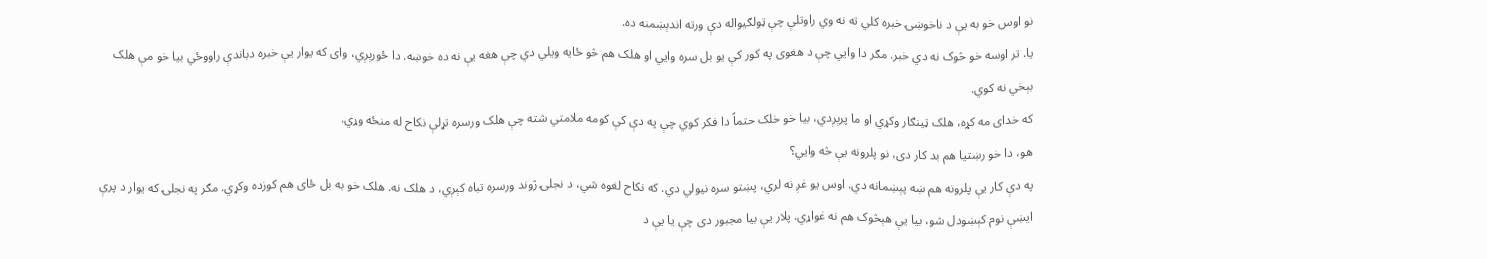نو اوس خو به یې د ناخوښۍ خبره کلي ته نه وي راوتلې چې ټولګیواله دې ورته اندېښمنه ده.
یا. تر اوسه خو څوک نه دي خبر. مګر دا وايي چې د هغوی په کور کې یو بل سره وایي او هلک هم څو ځایه ویلي دي چې هغه یې نه ده خوښه. دا ځورېږي، وای که یوار یې خبره دباندې راووځي بیا خو مې هلک بېخي نه کوي.
که خدای مه کړه، هلک ټینګار وکړي او ما پرېږدي، بیا خو خلک حتماً دا فکر کوي چې په دې کې کومه ملامتي شته چې هلک ورسره تړلې نکاح له منځه وړي.
هو، دا خو رښتیا هم بد کار دی، نو پلرونه یې څه وايي؟
په دې کار یې پلرونه هم ښه پېښمانه دي. اوس یو غږ نه لري، پښتو سره نیولي دي. که نکاح لغوه شي، د نجلۍ ژوند ورسره تباه کېږي، د هلک نه. هلک خو به بل ځای هم کوزده وکړي. مګر په نجلۍ که یوار د پرې ایښې نوم کېښودل شو، بیا یې هېڅوک هم نه غواړي. پلار یې بیا مجبور دی چې یا یې د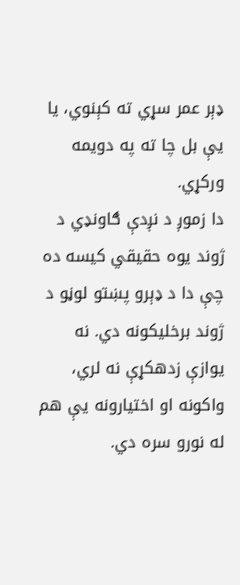ډېر عمر سړي ته کېنوي، یا یې بل چا ته په دویمه ورکړي.
دا زموږ د نږدې ګاونډي د ژوند یوه حقیقي کیسه ده چې دا د ډېرو پښتو لوڼو د ژوند برخلیکونه دي. نه یوازې زدهکړې نه لري، واکونه او اختیارونه یې هم له نورو سره دي.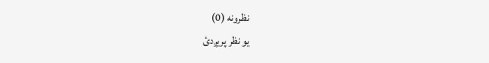نظرونه (0)
یو نظر پریږدئ